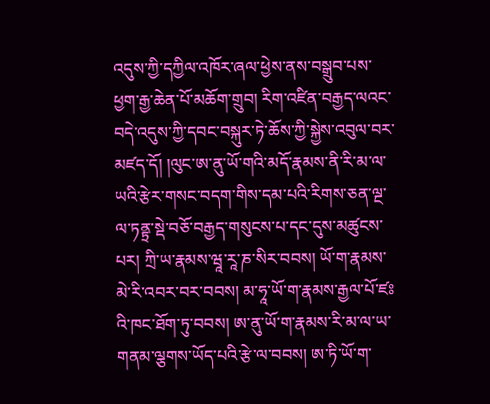འདུས་ཀྱི་དཀྱིལ་འཁོར་ཞལ་ཕྱེས་ནས་བསྒྲུབ་པས་ཕྱག་རྒྱ་ཆེན་པོ་མཆོག་གྲུབ། རིག་འཛིན་བརྒྱད་ལའང་བདེ་འདུས་ཀྱི་དབང་བསྐུར་ཏེ་ཆོས་ཀྱི་སྐྱེས་འབུལ་བར་མཛད་དོ། །ལུང་ཨ་ནུ་ཡོ་གའི་མདོ་རྣམས་ནི་རི་མ་ལ་ཡའི་རྩེར་གསང་བདག་གིས་དམ་པའི་རིགས་ཅན་ལྔ་ལ་ཏནྟྲ་སྡེ་བཅོ་བརྒྱད་གསུངས་པ་དང་དུས་མཚུངས་པར། ཀྲི་ཡ་རྣམས་ཝཱ་རཱ་ཎ་སིར་བབས། ཡོ་ག་རྣམས་མེ་རི་འབར་བར་བབས། མ་ཧཱ་ཡོ་ག་རྣམས་རྒྱལ་པོ་ཛཿའི་ཁང་ཐོག་ཏུ་བབས། ཨ་ནུ་ཡོ་ག་རྣམས་རི་མ་ལ་ཡ་གནམ་ལྕགས་ཡོད་པའི་རྩེ་ལ་བབས། ཨ་ཏི་ཡོ་ག་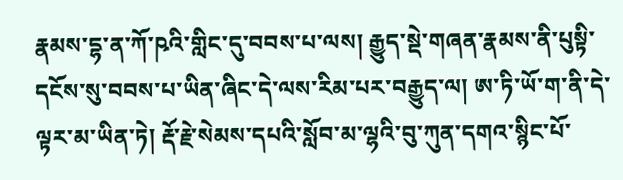རྣམས་དྷ་ན་ཀོ་ཥའི་གླིང་དུ་བབས་པ་ལས། རྒྱུད་སྡེ་གཞན་རྣམས་ནི་པུསྟི་དངོས་སུ་བབས་པ་ཡིན་ཞིང་དེ་ལས་རིམ་པར་བརྒྱུད་ལ། ཨ་ཏི་ཡོ་ག་ནི་དེ་ལྟར་མ་ཡིན་ཏེ། རྡོ་རྗེ་སེམས་དཔའི་སློབ་མ་ལྷའི་བུ་ཀུན་དགའ་སྙིང་པོ་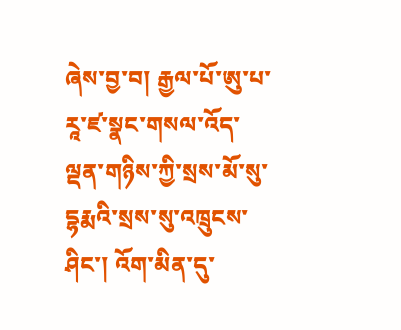ཞེས་བྱ་བ། རྒྱལ་པོ་ཨུ་པ་རཱ་ཛ་སྣང་གསལ་འོད་ལྡན་གཉིས་ཀྱི་སྲས་མོ་སུ་དྷརྨའི་སྲས་སུ་འཁྲུངས་ཤིང་། འོག་མིན་དུ་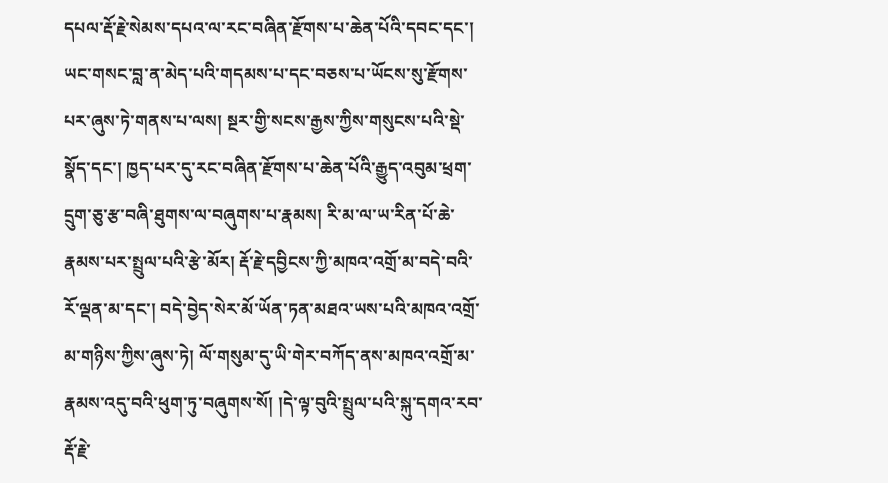དཔལ་རྡོ་རྗེ་སེམས་དཔའ་ལ་རང་བཞིན་རྫོགས་པ་ཆེན་པོའི་དབང་དང་། ཡང་གསང་བླ་ན་མེད་པའི་གདམས་པ་དང་བཅས་པ་ཡོངས་སུ་རྫོགས་པར་ཞུས་ཏེ་གནས་པ་ལས། སྔར་གྱི་སངས་རྒྱས་ཀྱིས་གསུངས་པའི་སྡེ་སྣོད་དང་། ཁྱད་པར་དུ་རང་བཞིན་རྫོགས་པ་ཆེན་པོའི་རྒྱུད་འབུམ་ཕྲག་དྲུག་ཅུ་རྩ་བཞི་ཐུགས་ལ་བཞུགས་པ་རྣམས། རི་མ་ལ་ཡ་རིན་པོ་ཆེ་རྣམས་པར་སྤྲུལ་པའི་རྩེ་མོར། རྡོ་རྗེ་དབྱིངས་ཀྱི་མཁའ་འགྲོ་མ་བདེ་བའི་རོ་ལྡན་མ་དང་། བདེ་བྱེད་སེར་མོ་ཡོན་ཏན་མཐའ་ཡས་པའི་མཁའ་འགྲོ་མ་གཉིས་ཀྱིས་ཞུས་ཏེ། ལོ་གསུམ་དུ་ཡི་གེར་བཀོད་ནས་མཁའ་འགྲོ་མ་རྣམས་འདུ་བའི་ཕུག་ཏུ་བཞུགས་སོ། །དེ་ལྟ་བུའི་སྤྲུལ་པའི་སྐུ་དགའ་རབ་རྡོ་རྗེ་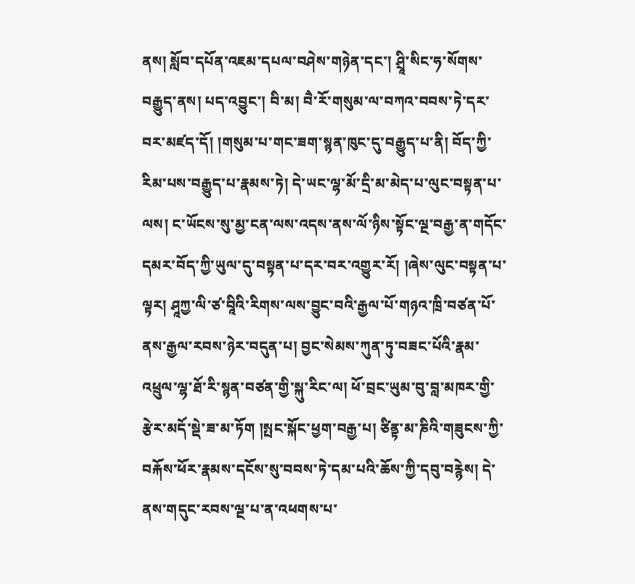ནས། སློབ་དཔོན་འཇམ་དཔལ་བཤེས་གཉེན་དང་། ཤྲཱི་སིང་ཧ་སོགས་བརྒྱུད་ནས། པད་འབྱུང་། བི་མ། བཻ་རོ་གསུམ་ལ་བཀའ་བབས་ཏེ་དར་བར་མཛད་དོ། །གསུམ་པ་གང་ཟག་སྙན་ཁུང་དུ་བརྒྱུད་པ་ནི། བོད་ཀྱི་རིམ་པས་བརྒྱུད་པ་རྣམས་ཏེ། དེ་ཡང་ལྷ་མོ་དྲི་མ་མེད་པ་ལུང་བསྟན་པ་ལས། ང་ཡོངས་སུ་མྱ་ངན་ལས་འདས་ནས་ལོ་ཉིས་སྟོང་ལྔ་བརྒྱ་ན་གདོང་དམར་བོད་ཀྱི་ཡུལ་དུ་བསྟན་པ་དར་བར་འགྱུར་རོ། །ཞེས་ལུང་བསྟན་པ་ལྟར། ཤཱཀྱ་ལི་ཙ་བཱིའི་རིགས་ལས་བྱུང་བའི་རྒྱལ་པོ་གཉའ་ཁྲི་བཙན་པོ་ནས་རྒྱལ་རབས་ཉེར་བདུན་པ། བྱང་སེམས་ཀུན་ཏུ་བཟང་པོའི་རྣམ་འཕྲུལ་ལྷ་ཐོ་རི་སྙན་བཙན་གྱི་སྐུ་རིང་ལ། ཕོ་བྲང་ཡུམ་བུ་བླ་མཁར་གྱི་རྩེར་མདོ་སྡེ་ཟ་མ་ཏོག །སྤང་སྐོང་ཕྱག་བརྒྱ་པ། ཙིནྟ་མ་ཎིའི་གཟུངས་ཀྱི་བརྐོས་ཕོར་རྣམས་དངོས་སུ་བབས་ཏེ་དམ་པའི་ཆོས་ཀྱི་དབུ་བརྙེས། དེ་ནས་གདུང་རབས་ལྔ་པ་ན་འཕགས་པ་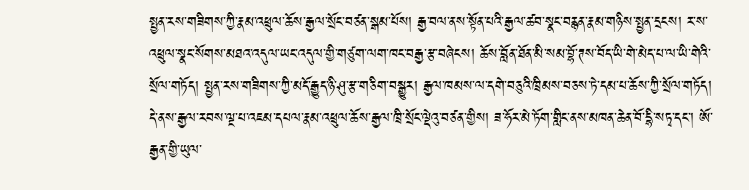སྤྱན་རས་གཟིགས་ཀྱི་རྣམ་འཕྲུལ་ཆོས་རྒྱལ་སྲོང་བཙན་སྒམ་པོས། རྒྱ་བལ་ནས་སྟོན་པའི་རྒྱལ་ཚབ་སྣང་བརྙན་རྣམ་གཉིས་སྤྱན་དྲངས། ར་ས་འཕྲུལ་སྣང་སོགས་མཐའ་འདུལ་ཡང་འདུལ་གྱི་གཙུག་ལག་ཁང་བརྒྱ་རྩ་བཞེངས། ཆོས་བློན་ཐོན་མི་སམ་བྷོ་ཊས་བོད་ཡི་གེ་མེད་པ་ལ་ཡི་གེའི་སྲོལ་གཏོད། སྤྱན་རས་གཟིགས་ཀྱི་མདོ་རྒྱུད་ཉི་ཤུ་རྩ་གཅིག་བསྒྱུར། རྒྱལ་ཁམས་ལ་དགེ་བཅུའི་ཁྲིམས་བཅས་ཏེ་དམ་པ་ཆོས་ཀྱི་སྲོལ་གཏོད། དེ་ནས་རྒྱལ་རབས་ལྔ་པ་འཇམ་དཔལ་རྣམ་འཕྲུལ་ཆོས་རྒྱལ་ཁྲི་སྲོང་ལྡེའུ་བཙན་གྱིས། ཟ་ཧོར་མེ་ཏོག་གླིང་ནས་མཁན་ཆེན་བོ་དྷི་སཏྭ་དང་། ཨོ་རྒྱན་གྱི་ཡུལ་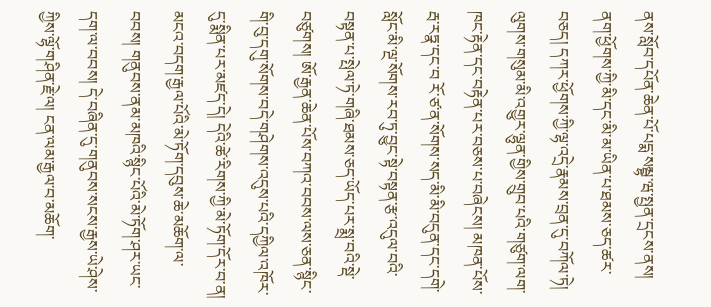ནས་སློབ་དཔོན་ཆེན་པོ་པདྨ་སམྦྷ་ཝ་སྤྱན་དྲངས་ནས། ནག་ཕྱོགས་ཀྱི་མི་དང་མི་མ་ཡིན་པ་ཐམས་ཅད་ཚར་བཅད། དཀར་ཕྱོགས་ཀྱི་ལྷ་འདྲེ་རྣམས་བྲན་དུ་བཀོལ་ཏེ། ལུགས་གསུམ་མི་འགྱུར་ལྷུན་གྱིས་གྲུབ་པའི་གཙུག་ལག་ཁང་རྟེན་དང་བརྟེན་པར་བཅས་པ་བཞེངས། མཁན་པོས་རྦ་རཏྣ་དང་བ རོ་ཙ་ན་སོགས་སད་མི་མི་བདུན་དང་དགེ་སློང་མི་ལྔ་སོགས་རབ་ཏུ་བྱུང་སྟེ་བསྟན་རྩ་འདུལ་བའི་བསྟན་པ་སྤེལ་ཏེ་གཞི་ཐམས་ཅད་ཡོད་པར་སྨྲ་བའི་སྡེ་བཙུགས། ཨོ་རྒྱན་ཆེན་པོས་བཀའ་བབས་ལས་ཅན་སྙིང་གི་བུ་དགུ་སོགས་བདེ་གཤེགས་འདུས་པའི་དཀྱིལ་འཁོར་དུ་སྨིན་པར་མཛད་དེ། དེའི་ཚེ་རིགས་ཀྱི་མེ་ཏོག་དོར་བ་ན། མངའ་བདག་རྒྱལ་པོའི་མེ་ཏོག་དབུས་ཆེ་མཆོག་ལ་བབས། གནུབས་ནམ་མཁའི་སྙིང་པོའི་མེ་ཏོག་ཤར་ཡང་དག་ལ་བབས། དེ་བཞིན་དུ་གནུབས་སངས་རྒྱས་ཡེ་ཤེས་ཀྱིས་ལྷོ་གཤིན་རྗེ་ལ། ངན་ལམ་རྒྱལ་བ་མཆོག་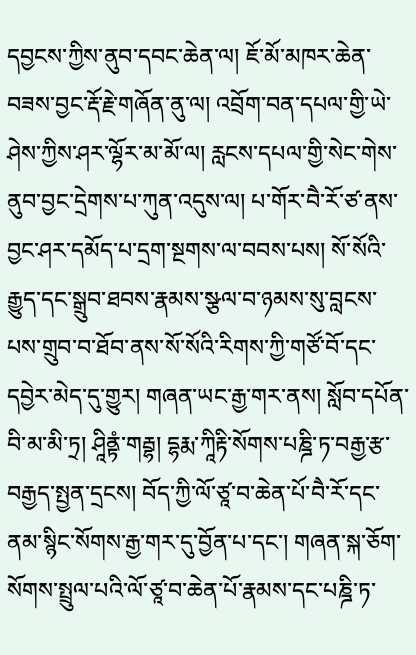དབྱངས་ཀྱིས་ནུབ་དབང་ཆེན་ལ། ཇོ་མོ་མཁར་ཆེན་བཟས་བྱང་རྡོ་རྗེ་གཞོན་ནུ་ལ། འབྲོག་བན་དཔལ་གྱི་ཡེ་ཤེས་ཀྱིས་ཤར་ལྷོར་མ་མོ་ལ། རླངས་དཔལ་གྱི་སེང་གེས་ནུབ་བྱང་དྲེགས་པ་ཀུན་འདུས་ལ། པ་གོར་བཻ་རོ་ཙ་ནས་བྱང་ཤར་དམོད་པ་དྲག་སྔགས་ལ་བབས་པས། སོ་སོའི་རྒྱུད་དང་སྒྲུབ་ཐབས་རྣམས་སྩལ་བ་ཉམས་སུ་བླངས་པས་གྲུབ་བ་ཐོབ་ནས་སོ་སོའི་རིགས་ཀྱི་གཙོ་བོ་དང་དབྱེར་མེད་དུ་གྱུར། གཞན་ཡང་རྒྱ་གར་ནས། སློབ་དཔོན་བི་མ་མི་ཏྲ། ཤཱིནྟཾ་གརྦྷ། དྷརྨ་ཀཱིརྟི་སོགས་པཎྜི་ཏ་བརྒྱ་རྩ་བརྒྱད་སྤྱན་དྲངས། བོད་ཀྱི་ལོ་ཙཱ་བ་ཆེན་པོ་བཻ་རོ་དང་ནམ་སྙིང་སོགས་རྒྱ་གར་དུ་བྱོན་པ་དང་། གཞན་སྐ་ཅོག་སོགས་སྤྲུལ་པའི་ལོ་ཙཱ་བ་ཆེན་པོ་རྣམས་དང་པཎྜི་ཏ་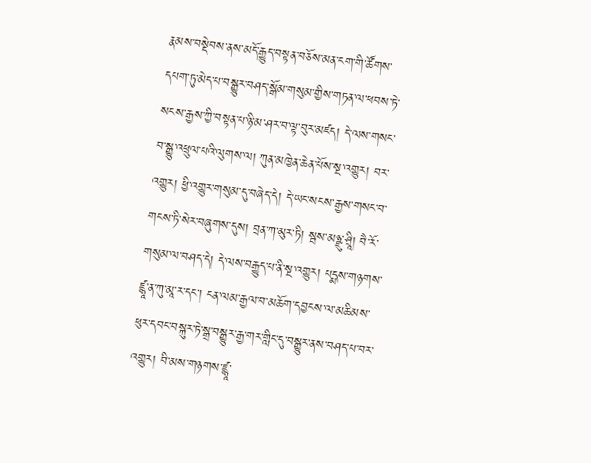རྣམས་བསྡེབས་ནས་མདོ་རྒྱུད་བསྟན་བཅོས་མན་ངག་གི་ཚོགས་དཔག་ཏུ་མེད་པ་བསྒྱུར་བཤད་སྒོམ་གསུམ་གྱིས་གཏན་ལ་ཕབས་ཏེ་སངས་རྒྱས་ཀྱི་བསྟན་པ་ཉི་མ་ཤར་བ་ལྟ་བུར་མཛད། དེ་ལས་གསང་བ་སྒྱུ་འཕྲུལ་པའི་ལུགས་ལ། ཀུན་མཁྱེན་ཆེན་པོས་སྔ་འགྱུར། བར་འགྱུར། ཕྱི་འགྱུར་གསུམ་དུ་བཞེད་དེ། དེ་ཡང་སངས་རྒྱས་གསང་བ་གངས་ཏི་སེར་བཞུགས་དུས། བྲན་ཀ་མུར་ཏི། སྦས་མཉྫུ་ཤྲཱི། བཻ་རོ་གསུམ་ལ་བཤད་དེ། དེ་ལས་བརྒྱུད་པ་ནི་སྔ་འགྱུར། པདྨས་གཉགས་ཛྙཱ་ན་ཀུ་མཱ་ར་དང་། ངན་ལམ་རྒྱལ་བ་མཆོག་དབྱངས་ལ་མཆིམས་ཕུར་དབང་བསྐུར་ཏེ་སྒྲ་བསྒྱུར་རྒྱ་གར་གླིང་དུ་བསྒྱུར་ནས་བཤད་པ་བར་འགྱུར། བི་མས་གཉགས་ཛྙཱ་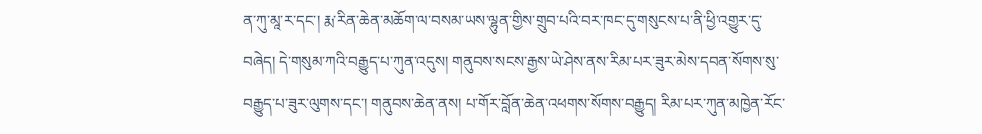ན་ཀུ་མཱ་ར་དང་། རྨ་རིན་ཆེན་མཆོག་ལ་བསམ་ཡས་ལྷུན་གྱིས་གྲུབ་པའི་བར་ཁང་དུ་གསུངས་པ་ནི་ཕྱི་འགྱུར་དུ་བཞེད། དེ་གསུམ་ཀའི་བརྒྱུད་པ་ཀུན་འདུས། གནུབས་སངས་རྒྱས་ཡེ་ཤེས་ནས་རིམ་པར་ཟུར་མེས་དབན་སོགས་སུ་བརྒྱུད་པ་ཟུར་ལུགས་དང་། གནུབས་ཆེན་ནས། པ་གོར་བློན་ཆེན་འཕགས་སོགས་བརྒྱུད། རིམ་པར་ཀུན་མཁྱེན་རོང་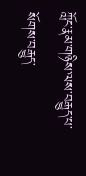ཀློང་རྣམ་གཉིས་ལས་བརྒྱུད་པ་སོགས་བརྒྱུད་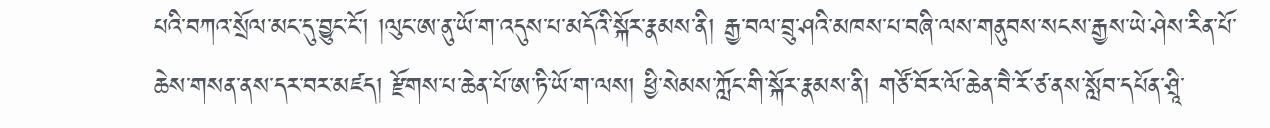པའི་བཀའ་སྲོལ་མང་དུ་བྱུང་ངོ་། །ལུང་ཨ་ནུ་ཡོ་ག་འདུས་པ་མདོའི་སྐོར་རྣམས་ནི། རྒྱ་བལ་བྲུ་ཤའི་མཁས་པ་བཞི་ལས་གནུབས་སངས་རྒྱས་ཡེ་ཤེས་རིན་པོ་ཆེས་གསན་ནས་དར་བར་མཛད། རྫོགས་པ་ཆེན་པོ་ཨ་ཏི་ཡོ་ག་ལས། ཕྱི་སེམས་ཀློང་གི་སྐོར་རྣམས་ནི། གཙོ་བོར་ལོ་ཆེན་བཻ་རོ་ཙ་ནས་སློབ་དཔོན་ཤྲཱི་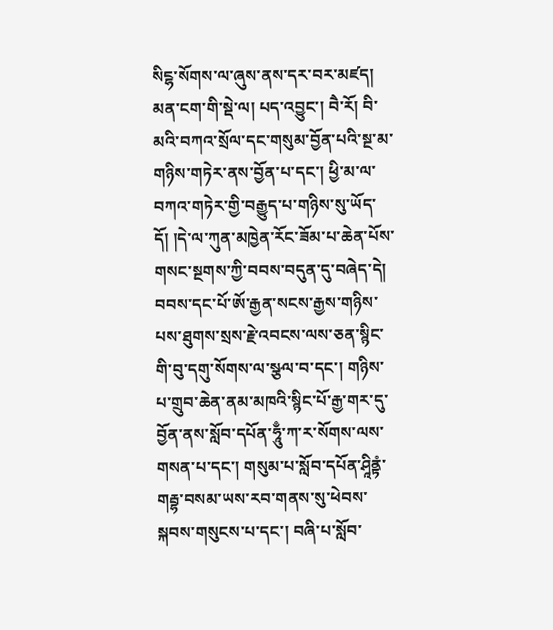སིངྷ་སོགས་ལ་ཞུས་ནས་དར་བར་མཛད། མན་ངག་གི་སྡེ་ལ། པད་འབྱུང་། བཻ་རོ། བི་མའི་བཀའ་སྲོལ་དང་གསུམ་བྱོན་པའི་སྔ་མ་གཉིས་གཏེར་ནས་བྱོན་པ་དང་། ཕྱི་མ་ལ་བཀའ་གཏེར་གྱི་བརྒྱུད་པ་གཉིས་སུ་ཡོད་དོ། །དེ་ལ་ཀུན་མཁྱེན་རོང་ཟོམ་པ་ཆེན་པོས་གསང་སྔགས་ཀྱི་བབས་བདུན་དུ་བཞེད་དེ། བབས་དང་པོ་ཨོ་རྒྱན་སངས་རྒྱས་གཉིས་པས་ཐུགས་སྲས་རྗེ་འབངས་ལས་ཅན་སྙིང་གི་བུ་དགུ་སོགས་ལ་སྩལ་བ་དང་། གཉིས་པ་གྲུབ་ཆེན་ནམ་མཁའི་སྙིང་པོ་རྒྱ་གར་དུ་བྱོན་ནས་སློབ་དཔོན་ཧཱུྃ་ཀ་ར་སོགས་ལས་གསན་པ་དང་། གསུམ་པ་སློབ་དཔོན་ཤཱིནྟཾ་གརྦྷ་བསམ་ཡས་རབ་གནས་སུ་ཕེབས་སྐབས་གསུངས་པ་དང་། བཞི་པ་སློབ་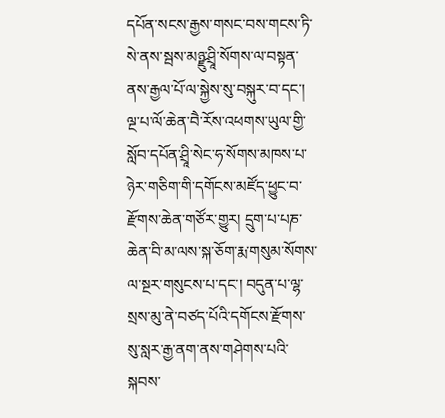དཔོན་སངས་རྒྱས་གསང་བས་གངས་ཏི་སེ་ནས་སྦས་མཉྫུ་ཤྲཱི་སོགས་ལ་བསྟན་ནས་རྒྱལ་པོ་ལ་སྐྱེས་སུ་བསྐུར་བ་དང་། ལྔ་པ་ལོ་ཆེན་བཻ་རོས་འཕགས་ཡུལ་གྱི་སློབ་དཔོན་ཤྲཱི་སེང་ཧ་སོགས་མཁས་པ་ཉེར་གཅིག་གི་དགོངས་མཛོད་ཕྱུང་བ་རྫོགས་ཆེན་གཙོར་གྱུར། དྲུག་པ་པཎ་ཆེན་བི་མ་ལས་སྐ་ཅོག་རྨ་གསུམ་སོགས་ལ་སྔར་གསུངས་པ་དང་། བདུན་པ་ལྷ་སྲས་མུ་ནེ་བཙད་པོའི་དགོངས་རྫོགས་སུ་སླར་རྒྱ་ནག་ནས་གཤེགས་པའི་སྐབས་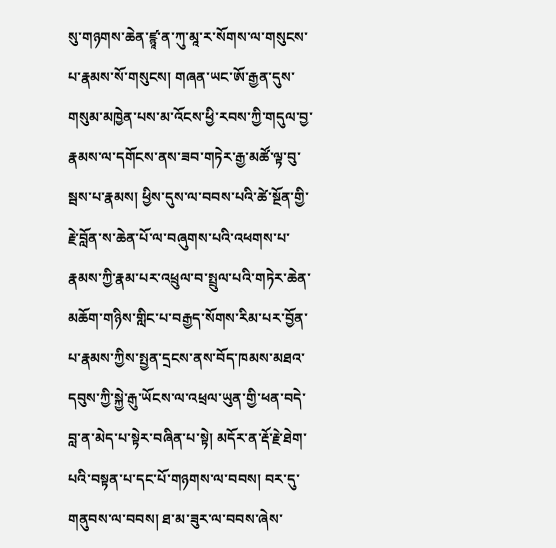སུ་གཉགས་ཆེན་ཛྙཱ་ན་ཀུ་མཱ་ར་སོགས་ལ་གསུངས་པ་རྣམས་སོ་གསུངས། གཞན་ཡང་ཨོ་རྒྱན་དུས་གསུམ་མཁྱེན་པས་མ་འོངས་ཕྱི་རབས་ཀྱི་གདུལ་བྱ་རྣམས་ལ་དགོངས་ནས་ཟབ་གཏེར་རྒྱ་མཚོ་ལྟ་བུ་སྦས་པ་རྣམས། ཕྱིས་དུས་ལ་བབས་པའི་ཚེ་སྔོན་གྱི་རྗེ་བློན་ས་ཆེན་པོ་ལ་བཞུགས་པའི་འཕགས་པ་རྣམས་ཀྱི་རྣམ་པར་འཕྲུལ་བ་སྤྲུལ་པའི་གཏེར་ཆེན་མཆོག་གཉིས་གླིང་པ་བརྒྱད་སོགས་རིམ་པར་བྱོན་པ་རྣམས་ཀྱིས་སྤྱན་དྲངས་ནས་བོད་ཁམས་མཐའ་དབུས་ཀྱི་སྐྱེ་རྒུ་ཡོངས་ལ་འཕྲལ་ཡུན་གྱི་ཕན་བདེ་བླ་ན་མེད་པ་སྟེར་བཞིན་པ་སྟེ། མདོར་ན་རྡོ་རྗེ་ཐེག་པའི་བསྟན་པ་དང་པོ་གཉགས་ལ་བབས། བར་དུ་གནུབས་ལ་བབས། ཐ་མ་ཟུར་ལ་བབས་ཞེས་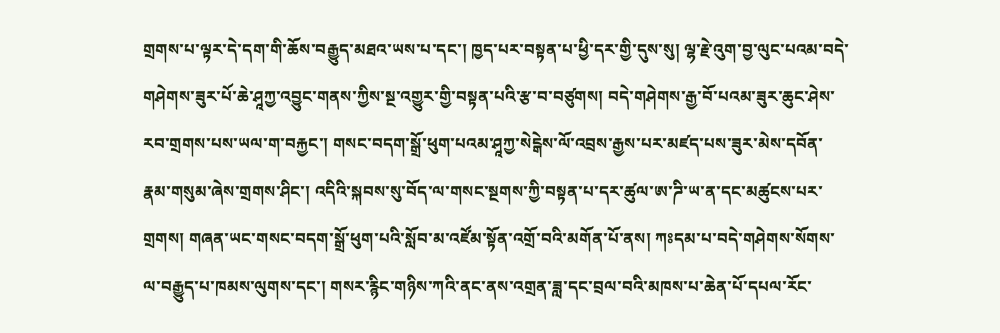གྲགས་པ་ལྟར་དེ་དག་གི་ཆོས་བརྒྱུད་མཐའ་ཡས་པ་དང་། ཁྱད་པར་བསྟན་པ་ཕྱི་དར་གྱི་དུས་སུ། ལྷ་རྗེ་འུག་བྱ་ལུང་པའམ་བདེ་གཤེགས་ཟུར་པོ་ཆེ་ཤཱཀྱ་འབྱུང་གནས་ཀྱིས་སྔ་འགྱུར་གྱི་བསྟན་པའི་རྩ་བ་བཙུགས། བདེ་གཤེགས་རྒྱ་བོ་པའམ་ཟུར་ཆུང་ཤེས་རབ་གྲགས་པས་ཡལ་ག་བརྐྱང་། གསང་བདག་སྒྲོ་ཕུག་པའམ་ཤཱཀྱ་སེངྒེས་ལོ་འབྲས་རྒྱས་པར་མཛད་པས་ཟུར་མེས་དབོན་རྣམ་གསུམ་ཞེས་གྲགས་ཤིང་། འདིའི་སྐབས་སུ་བོད་ལ་གསང་སྔགས་ཀྱི་བསྟན་པ་དར་ཚུལ་ཨ་ཌི་ཡ་ན་དང་མཚུངས་པར་གྲགས། གཞན་ཡང་གསང་བདག་སྒྲོ་ཕུག་པའི་སློབ་མ་འཛོམ་སྟོན་འགྲོ་བའི་མགོན་པོ་ནས། ཀཿདམ་པ་བདེ་གཤེགས་སོགས་ལ་བརྒྱུད་པ་ཁམས་ལུགས་དང་། གསར་རྙིང་གཉིས་ཀའི་ནང་ནས་འགྲན་ཟླ་དང་བྲལ་བའི་མཁས་པ་ཆེན་པོ་དཔལ་རོང་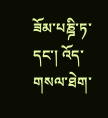ཟོམ་པཎྜི་ཏ་དང་། འོད་གསལ་ཐེག་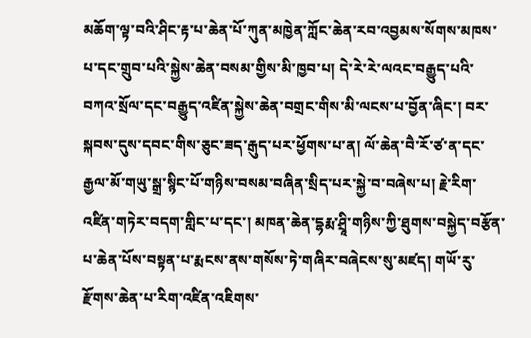མཆོག་ལྟ་བའི་ཤིང་རྟ་པ་ཆེན་པོ་ཀུན་མཁྱེན་ཀློང་ཆེན་རབ་འབྱམས་སོགས་མཁས་པ་དང་གྲུབ་པའི་སྐྱེས་ཆེན་བསམ་གྱིས་མི་ཁྱབ་པ། དེ་རེ་རེ་ལའང་བརྒྱུད་པའི་བཀའ་སྲོལ་དང་བརྒྱུད་འཛིན་སྐྱེས་ཆེན་བགྲང་གིས་མི་ལངས་པ་བྱོན་ཞིང་། བར་སྐབས་དུས་དབང་གིས་ཅུང་ཟད་རྒུད་པར་ཕྱོགས་པ་ན། ལོ་ཆེན་བཻ་རོ་ཙ་ན་དང་རྒྱལ་མོ་གཡུ་སྒྲ་སྙིང་པོ་གཉིས་བསམ་བཞིན་སྲིད་པར་སྐྱེ་བ་བཞེས་པ། རྗེ་རིག་འཛིན་གཏེར་བདག་གླིང་པ་དང་། མཁན་ཆེན་དྷརྨ་ཤྲཱི་གཉིས་ཀྱི་ཐུགས་བསྐྱེད་བརྩོན་པ་ཆེན་པོས་བསྟན་པ་རྨངས་ནས་གསོས་ཏེ་གཞིར་བཞེངས་སུ་མཛད། གཡོ་རུ་རྫོགས་ཆེན་པ་རིག་འཛིན་འཇིགས་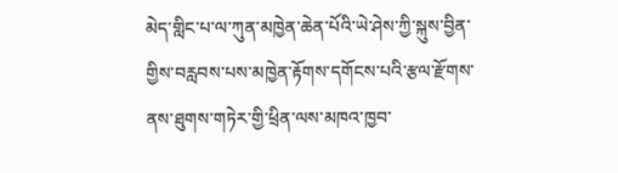མེད་གླིང་པ་ལ་ཀུན་མཁྱེན་ཆེན་པོའི་ཡེ་ཤེས་ཀྱི་སྐུས་བྱིན་གྱིས་བརླབས་པས་མཁྱེན་རྟོགས་དགོངས་པའི་རྩལ་རྫོགས་ནས་ཐུགས་གཏེར་གྱི་ཕྲིན་ལས་མཁའ་ཁྱབ་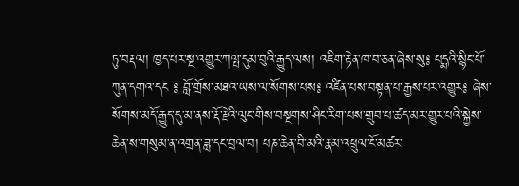ཏུ་བརྡལ། ཁྱད་པར་སྔ་འགྱུར་ཀལྤ་དུམ་བུའི་རྒྱུད་ལས། འཇིག་རྟེན་ཁ་བ་ཅན་ཞེས་སུ༔ པདྨའི་སྙིང་པོ་ཀུན་དགའ་དང ༔ བློ་གྲོས་མཐའ་ཡས་ལ་སོགས་པས༔ འཛིན་པས་བསྟན་པ་རྒྱས་པར་འགྱུར༔ ཞེས་སོགས་མདོ་རྒྱུད་དུ་མ་ནས་རྡོ་རྗེའི་ལུང་གིས་བསྔགས་ཤིང་རིག་པས་གྲུབ་པ་ཚད་མར་གྱུར་པའི་སྐྱེས་ཆེན་ས་གསུམ་ན་འགྲན་ཟླ་དང་བྲལ་བ། པཎ་ཆེན་བི་མའི་རྣམ་འཕྲུལ་ངོ་མཚར་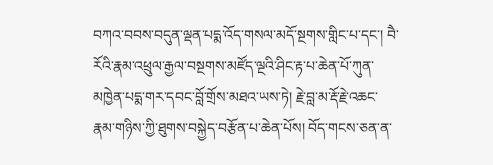བཀའ་བབས་བདུན་ལྡན་པདྨ་འོད་གསལ་མདོ་སྔགས་གླིང་པ་དང་། བཻ་རོའི་རྣམ་འཕྲུལ་རྒྱལ་བསྔགས་མཛོད་ལྔའི་ཤིང་རྟ་པ་ཆེན་པོ་ཀུན་མཁྱེན་པདྨ་གར་དབང་བློ་གྲོས་མཐའ་ཡས་ཏེ། རྗེ་བླ་མ་རྡོ་རྗེ་འཆང་རྣམ་གཉིས་ཀྱི་ཐུགས་བསྐྱེད་བརྩོན་པ་ཆེན་པོས། བོད་གངས་ཅན་ན་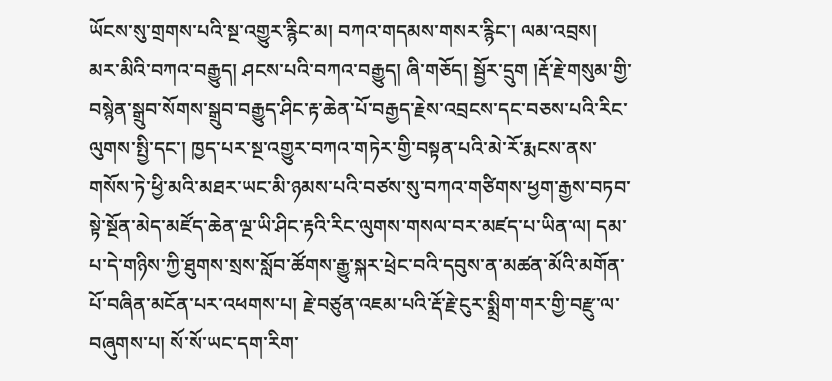ཡོངས་སུ་གྲགས་པའི་སྔ་འགྱུར་རྙིང་མ། བཀའ་གདམས་གསར་རྙིང་། ལམ་འབྲས། མར་མིའི་བཀའ་བརྒྱུད། ཤངས་པའི་བཀའ་བརྒྱུད། ཞི་གཅོད། སྦྱོར་དྲུག །རྡོ་རྗེ་གསུམ་གྱི་བསྙེན་སྒྲུབ་སོགས་སྒྲུབ་བརྒྱུད་ཤིང་རྟ་ཆེན་པོ་བརྒྱད་རྗེས་འབྲངས་དང་བཅས་པའི་རིང་ལུགས་སྤྱི་དང་། ཁྱད་པར་སྔ་འགྱུར་བཀའ་གཏེར་གྱི་བསྟན་པའི་མེ་རོ་རྨངས་ནས་གསོས་ཏེ་ཕྱི་མའི་མཐར་ཡང་མི་ཉམས་པའི་བཙས་སུ་བཀའ་གཙིགས་ཕྱག་རྒྱས་བཏབ་སྟེ་སྔོན་མེད་མཛོད་ཆེན་ལྔ་ཡི་ཤིང་རྟའི་རིང་ལུགས་གསལ་བར་མཛད་པ་ཡིན་ལ། དམ་པ་དེ་གཉིས་ཀྱི་ཐུགས་སྲས་སློབ་ཚོགས་རྒྱུ་སྐར་ཕྲེང་བའི་དབུས་ན་མཚན་མོའི་མགོན་པོ་བཞིན་མངོན་པར་འཕགས་པ། རྗེ་བཙུན་འཇམ་པའི་རྡོ་རྗེ་ངུར་སྨྲིག་གར་གྱི་བརྫུ་ལ་བཞུགས་པ། སོ་སོ་ཡང་དག་རིག་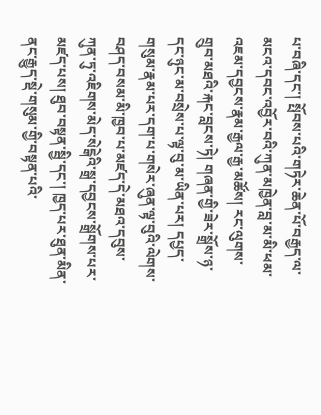པ་བཞི་དང་། སྤོབས་པའི་གཏེར་ཆེན་པོ་བརྒྱད་ལ་མངའ་དབང་འབྱོར་བའི་ཀུན་མཁྱེན་བླ་མ་མི་ཕམ་འཇམ་དབྱངས་རྣམ་རྒྱལ་རྒྱ་མཚོས། རང་ལུགས་གྲུབ་མཐའི་རྐང་བླངས་ཏེ། གཞན་གྱི་ཟེར་སྒྲོས་ཉ་དང་ཉུང་མ་བསྲེས་པ་ལྟ་བུ་མ་ཡིན་པར། དཔྱད་གསུམ་རྣམ་པར་དག་པ་གསེར་ཞུན་ལྟ་བུའི་ལེགས་བཤད་བསམ་མི་ཁྱབ་པ་མཛད་དེ་མཐའ་དབུས་ཀུན་ཏུ་འཇིགས་མེད་སེངྒེའི་སྒྲ་དབྱངས་སྒྲོགས་པར་མཛད་པས། ཐུབ་བསྟན་སྦྱི་དང་། ཁྱད་པར་ཐུན་མིན་ནང་རྒྱུད་སྡེ་གསུམ་གྱི་བསྟན་པའི་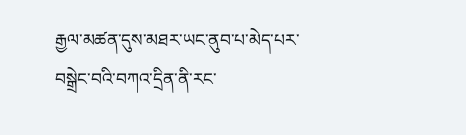རྒྱལ་མཚན་དུས་མཐར་ཡང་ནུབ་པ་མེད་པར་བསྒྲེང་བའི་བཀའ་དྲིན་ནི་རང་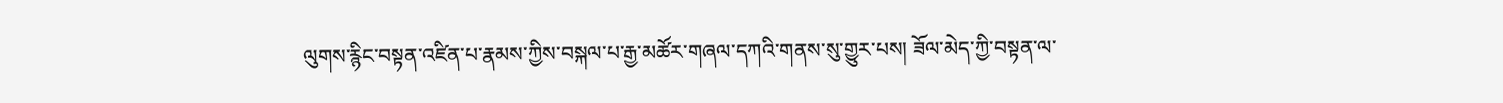ལུགས་རྙིང་བསྟན་འཛིན་པ་རྣམས་ཀྱིས་བསྐལ་པ་རྒྱ་མཚོར་གཞལ་དཀའི་གནས་སུ་གྱུར་པས། ཟོལ་མེད་ཀྱི་བསྟན་ལ་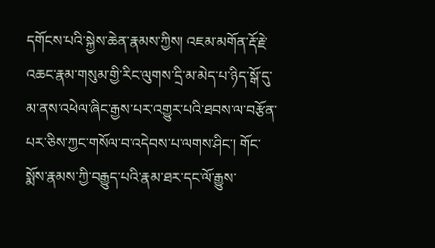དགོངས་པའི་སྐྱེས་ཆེན་རྣམས་ཀྱིས། འཇམ་མགོན་རྡོ་རྗེ་འཆང་རྣམ་གསུམ་གྱི་རིང་ལུགས་དྲི་མ་མེད་པ་ཉིད་སྒོ་དུ་མ་ནས་འཕེལ་ཞིང་རྒྱས་པར་འགྱུར་པའི་ཐབས་ལ་བརྩོན་པར་ཅིས་ཀྱང་གསོལ་བ་འདེབས་པ་ལགས་ཤིང་། གོང་སྨོས་རྣམས་ཀྱི་བརྒྱུད་པའི་རྣམ་ཐར་དང་ལོ་རྒྱུས་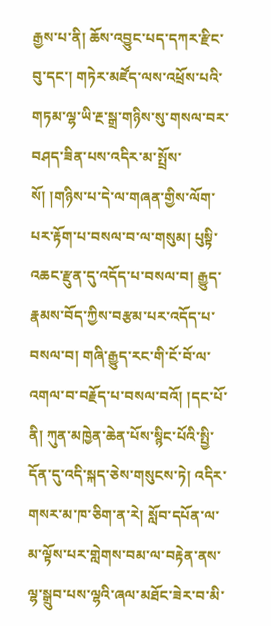རྒྱས་པ་ནི། ཆོས་འབྱུང་པད་དཀར་རྫིང་བུ་དང་། གཏེར་མཛོད་ལས་འཕྲོས་པའི་གཏམ་ལྷ་ཡི་རྔ་སྒྲ་གཉིས་སུ་གསལ་བར་བཤད་ཟིན་པས་འདིར་མ་སྤྲོས་སོ། །གཉིས་པ་དེ་ལ་གཞན་གྱིས་ལོག་པར་རྟོག་པ་བསལ་བ་ལ་གསུམ། པུསྟི་འཆང་རྫུན་དུ་འདོད་པ་བསལ་བ། རྒྱུད་རྣམས་བོད་ཀྱིས་བརྩམ་པར་འདོད་པ་བསལ་བ། གཞི་རྒྱུད་རང་གི་ངོ་བོ་ལ་འགལ་བ་བརྗོད་པ་བསལ་བའོ། །དང་པོ་ནི། ཀུན་མཁྱེན་ཆེན་པོས་སྙིང་པོའི་སྤྱི་དོན་དུ་འདི་སྐད་ཅེས་གསུངས་ཏེ། འདིར་གསར་མ་ཁ་ཅིག་ན་རེ། སློབ་དཔོན་ལ་མ་ལྟོས་པར་གླེགས་བམ་ལ་བརྟེན་ནས་ལྷ་སྒྲུབ་པས་ལྷའི་ཞལ་མཐོང་ཟེར་བ་མི་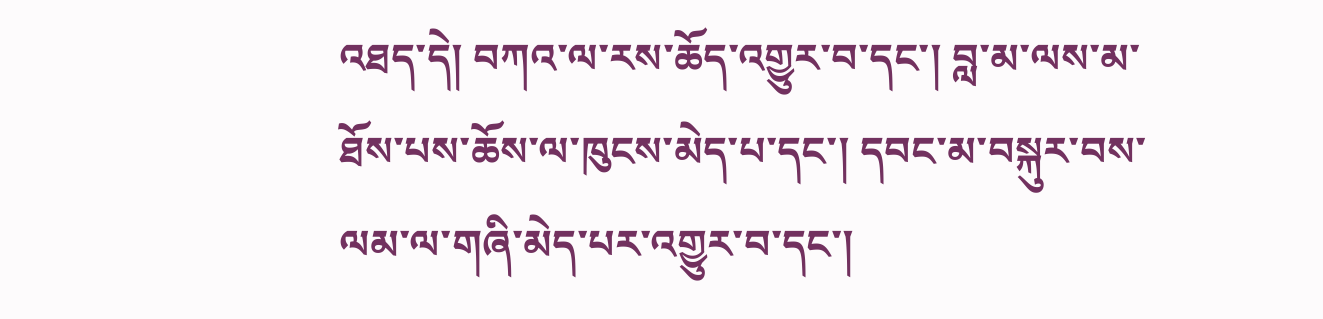འཐད་དེ། བཀའ་ལ་རས་ཆོད་འགྱུར་བ་དང་། བླ་མ་ལས་མ་ཐོས་པས་ཆོས་ལ་ཁུངས་མེད་པ་དང་། དབང་མ་བསྐུར་བས་ལམ་ལ་གཞི་མེད་པར་འགྱུར་བ་དང་།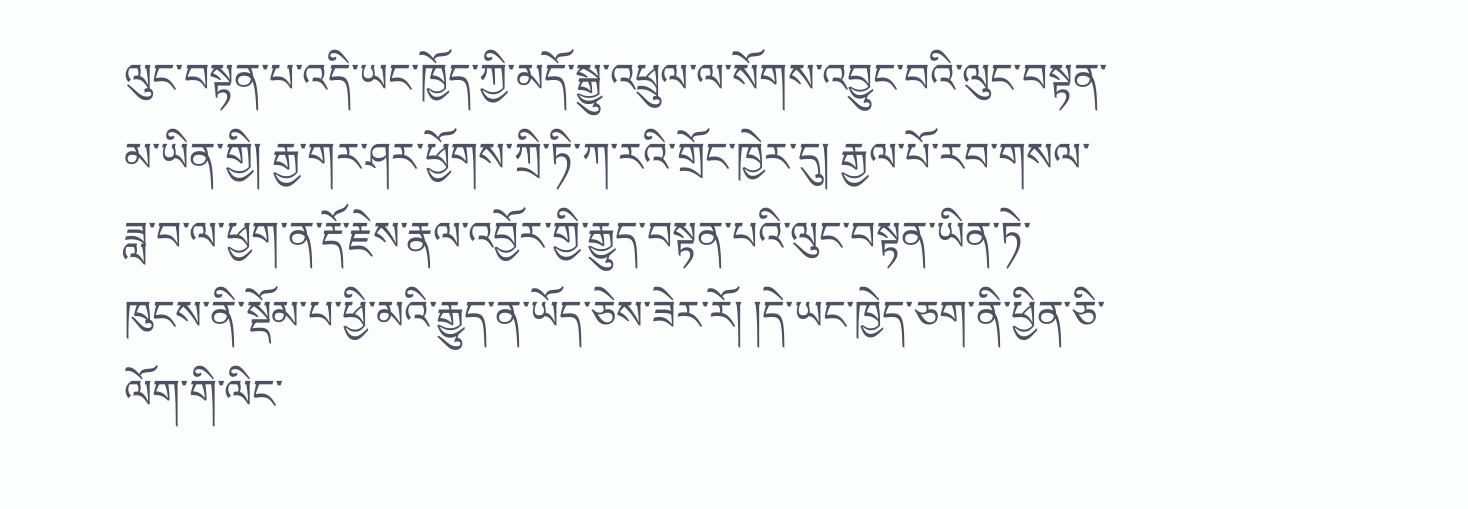ལུང་བསྟན་པ་འདི་ཡང་ཁྱོད་ཀྱི་མདོ་སྒྱུ་འཕྲུལ་ལ་སོགས་འབྱུང་བའི་ལུང་བསྟན་མ་ཡིན་གྱི། རྒྱ་གར་ཤར་ཕྱོགས་ཀྲི་ཏི་ཀ་རའི་གྲོང་ཁྱེར་དུ། རྒྱལ་པོ་རབ་གསལ་ཟླ་བ་ལ་ཕྱག་ན་རྡོ་རྗེས་རྣལ་འབྱོར་གྱི་རྒྱུད་བསྟན་པའི་ལུང་བསྟན་ཡིན་ཏེ་ཁུངས་ནི་སྡོམ་པ་ཕྱི་མའི་རྒྱུད་ན་ཡོད་ཅེས་ཟེར་རོ། །དེ་ཡང་ཁྱེད་ཅག་ནི་ཕྱིན་ཅི་ལོག་གི་ལིང་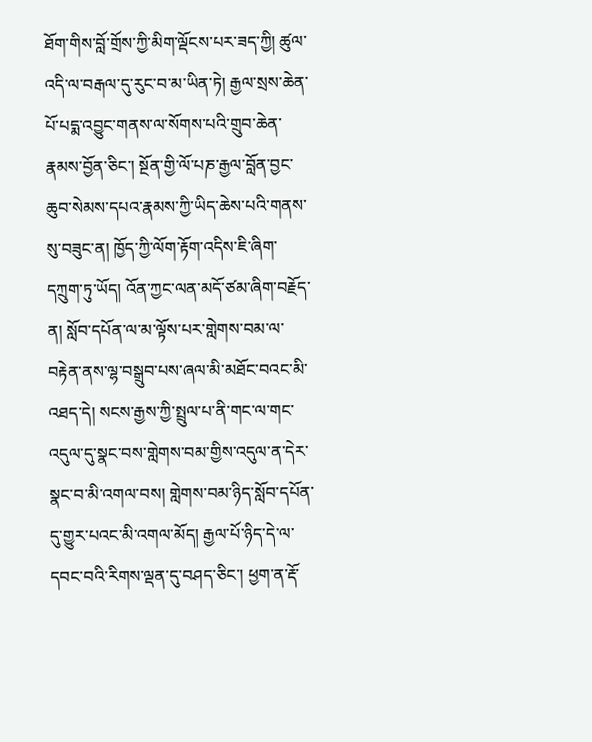ཐོག་གིས་བློ་གྲོས་ཀྱི་མིག་ལྡོངས་པར་ཟད་ཀྱི། ཚུལ་འདི་ལ་བརྒལ་དུ་རུང་བ་མ་ཡིན་ཏེ། རྒྱལ་སྲས་ཆེན་པོ་པདྨ་འབྱུང་གནས་ལ་སོགས་པའི་གྲུབ་ཆེན་རྣམས་བྱོན་ཅིང་། སྔོན་གྱི་ལོ་པཎ་རྒྱལ་བློན་བྱང་ཆུབ་སེམས་དཔའ་རྣམས་ཀྱི་ཡིད་ཆེས་པའི་གནས་སུ་བཟུང་ན། ཁྱོད་ཀྱི་ལོག་རྟོག་འདིས་ཇི་ཞིག་དཀྲུག་ཏུ་ཡོད། འོན་ཀྱང་ལན་མདོ་ཙམ་ཞིག་བརྗོད་ན། སློབ་དཔོན་ལ་མ་ལྟོས་པར་གླེགས་བམ་ལ་བརྟེན་ནས་ལྷ་བསྒྲུབ་པས་ཞལ་མི་མཐོང་བའང་མི་འཐད་དེ། སངས་རྒྱས་ཀྱི་སྤྲུལ་པ་ནི་གང་ལ་གང་འདུལ་དུ་སྣང་བས་གླེགས་བམ་གྱིས་འདུལ་ན་དེར་སྣང་བ་མི་འགལ་བས། གླེགས་བམ་ཉིད་སློབ་དཔོན་དུ་གྱུར་པའང་མི་འགལ་མོད། རྒྱལ་པོ་ཉིད་དེ་ལ་དབང་བའི་རིགས་ལྡན་དུ་བཤད་ཅིང་། ཕྱག་ན་རྡོ་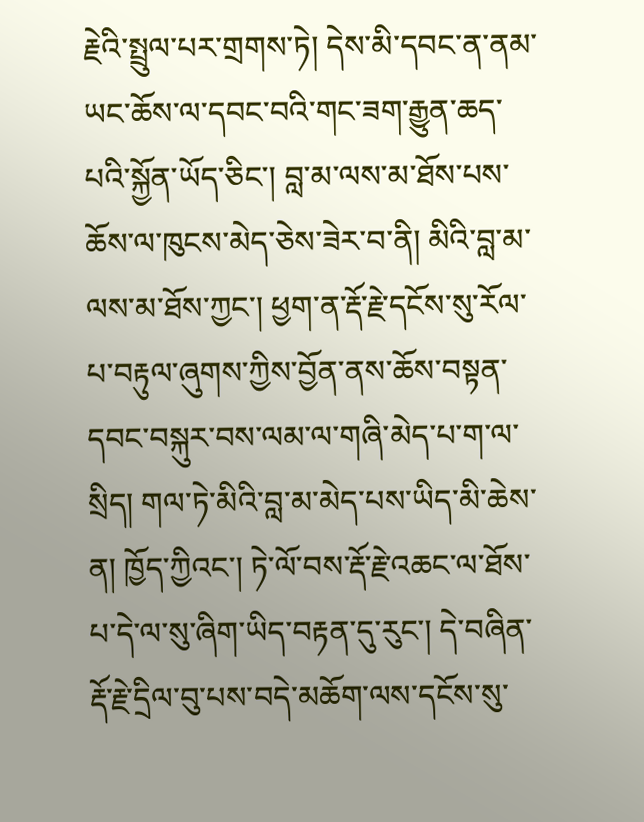རྗེའི་སྤྲུལ་པར་གྲགས་ཏེ། དེས་མི་དབང་ན་ནམ་ཡང་ཆོས་ལ་དབང་བའི་གང་ཟག་རྒྱུན་ཆད་པའི་སྐྱོན་ཡོད་ཅིང་། བླ་མ་ལས་མ་ཐོས་པས་ཆོས་ལ་ཁུངས་མེད་ཅེས་ཟེར་བ་ནི། མིའི་བླ་མ་ལས་མ་ཐོས་ཀྱང་། ཕྱག་ན་རྡོ་རྗེ་དངོས་སུ་རོལ་པ་བརྟུལ་ཞུགས་ཀྱིས་བྱོན་ནས་ཆོས་བསྟན་དབང་བསྐུར་བས་ལམ་ལ་གཞི་མེད་པ་ག་ལ་སྲིད། གལ་ཏེ་མིའི་བླ་མ་མེད་པས་ཡིད་མི་ཆེས་ན། ཁྱོད་ཀྱིའང་། ཏེ་ལོ་བས་རྡོ་རྗེ་འཆང་ལ་ཐོས་པ་དེ་ལ་སུ་ཞིག་ཡིད་བརྟན་དུ་རུང་། དེ་བཞིན་རྡོ་རྗེ་དྲིལ་བུ་པས་བདེ་མཆོག་ལས་དངོས་སུ་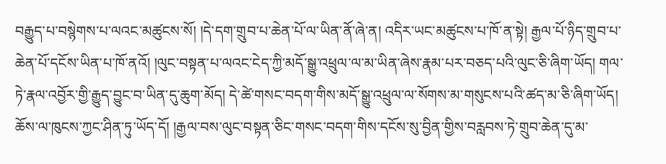བརྒྱུད་པ་བསྙེགས་པ་ལའང་མཚུངས་སོ། །དེ་དག་གྲུབ་པ་ཆེན་པོ་ལ་ཡིན་ནོ་ཞེ་ན། འདིར་ཡང་མཚུངས་པ་ཁོ་ན་སྟེ། རྒྱལ་པོ་ཉིད་གྲུབ་པ་ཆེན་པོ་དངོས་ཡིན་པ་ཁོ་ནའོ། །ལུང་བསྟན་པ་ལའང་ངེད་ཀྱི་མདོ་སྒྱུ་འཕྲུལ་ལ་མ་ཡིན་ཞེས་རྣམ་པར་བཅད་པའི་ལུང་ཅི་ཞིག་ཡོད། གལ་ཏེ་རྣལ་འབྱོར་གྱི་རྒྱུད་བྱུང་བ་ཡིན་དུ་ཆུག་མོད། དེ་ཚེ་གསང་བདག་གིས་མདོ་སྒྱུ་འཕྲུལ་ལ་སོགས་མ་གསུངས་པའི་ཚད་མ་ཅི་ཞིག་ཡོད། ཆོས་ལ་ཁུངས་ཀྱང་ཤིན་ཏུ་ཡོད་དོ། །རྒྱལ་བས་ལུང་བསྟན་ཅིང་གསང་བདག་གིས་དངོས་སུ་བྱིན་གྱིས་བརླབས་ཏེ་གྲུབ་ཆེན་དུ་མ་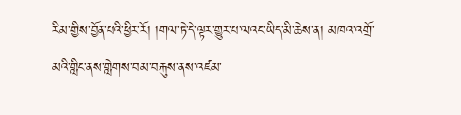རིམ་གྱིས་བྱོན་པའི་ཕྱིར་རོ། །གལ་ཏེ་དེ་ལྟར་གྱུར་པ་ལའང་ཡིད་མི་ཆེས་ན། མཁའ་འགྲོ་མའི་གླིང་ནས་གླེགས་བམ་བརྐུས་ནས་འཛམ་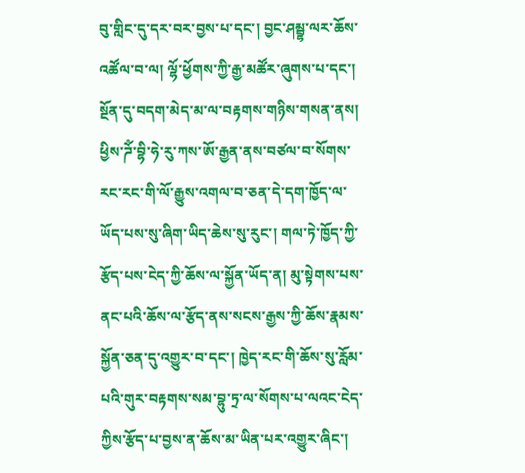བུ་གླིང་དུ་དར་བར་བྱས་པ་དང་། བྱང་ཤམྦྷ་ལར་ཆོས་འཚོལ་བ་ལ། ལྷོ་ཕྱོགས་ཀྱི་རྒྱ་མཚོར་ཞུགས་པ་དང་། སྔོན་དུ་བདག་མེད་མ་ལ་བརྟགས་གཉིས་གསན་ནས། ཕྱིས་ཌོཾ་བྷི་ཧེ་རུ་ཀས་ཨོ་རྒྱན་ནས་བཙལ་བ་སོགས་རང་རང་གི་ལོ་རྒྱུས་འགལ་བ་ཅན་དེ་དག་ཁྱོད་ལ་ཡོད་པས་སུ་ཞིག་ཡིད་ཆེས་སུ་རུང་། གལ་ཏེ་ཁྱོད་ཀྱི་རྩོད་པས་ངེད་ཀྱི་ཆོས་ལ་སྐྱོན་ཡོད་ན། མུ་སྟེགས་པས་ནང་པའི་ཆོས་ལ་རྩོད་ནས་སངས་རྒྱས་ཀྱི་ཆོས་རྣམས་སྐྱོན་ཅན་དུ་འགྱུར་བ་དང་། ཁྱེད་རང་གི་ཆོས་སུ་རློམ་པའི་གུར་བརྟགས་སམ་བྷུ་ཏྲ་ལ་སོགས་པ་ལའང་ངེད་ཀྱིས་རྩོད་པ་བྱས་ན་ཆོས་མ་ཡིན་པར་འགྱུར་ཞིང་།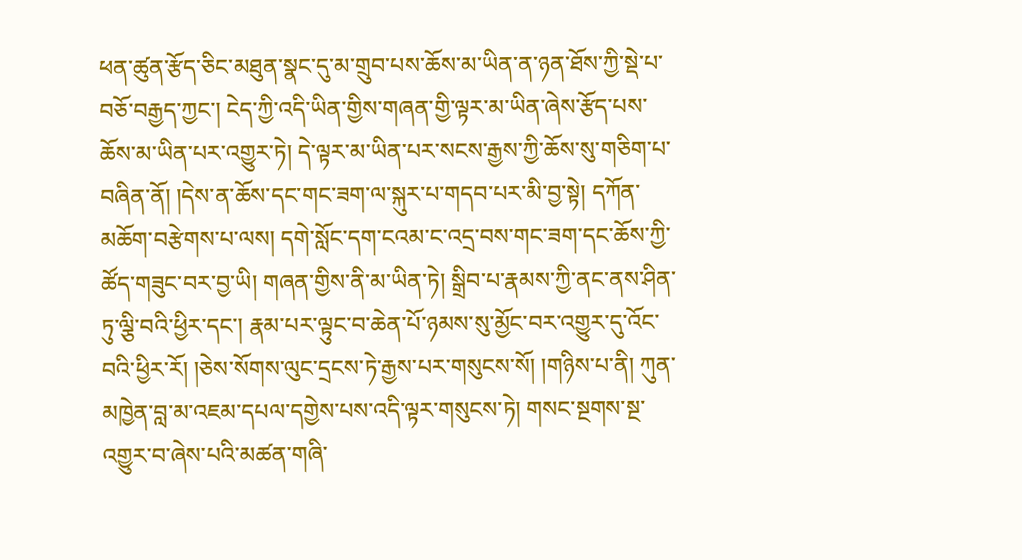ཕན་ཚུན་རྩོད་ཅིང་མཐུན་སྣང་དུ་མ་གྲུབ་པས་ཆོས་མ་ཡིན་ན་ཉན་ཐོས་ཀྱི་སྡེ་པ་བཅོ་བརྒྱད་ཀྱང་། ངེད་ཀྱི་འདི་ཡིན་གྱིས་གཞན་གྱི་ལྟར་མ་ཡིན་ཞེས་རྩོད་པས་ཆོས་མ་ཡིན་པར་འགྱུར་ཏེ། དེ་ལྟར་མ་ཡིན་པར་སངས་རྒྱས་ཀྱི་ཆོས་སུ་གཅིག་པ་བཞིན་ནོ། །དེས་ན་ཆོས་དང་གང་ཟག་ལ་སྐུར་པ་གདབ་པར་མི་བྱ་སྟེ། དཀོན་མཆོག་བརྩེགས་པ་ལས། དགེ་སློང་དག་ངའམ་ང་འདྲ་བས་གང་ཟག་དང་ཆོས་ཀྱི་ཚོད་གཟུང་བར་བྱ་ཡི། གཞན་གྱིས་ནི་མ་ཡིན་ཏེ། སྒྲིབ་པ་རྣམས་ཀྱི་ནང་ནས་ཤིན་ཏུ་ལྕི་བའི་ཕྱིར་དང་། རྣམ་པར་ལྟུང་བ་ཆེན་པོ་ཉམས་སུ་མྱོང་བར་འགྱུར་དུ་འོང་བའི་ཕྱིར་རོ། །ཅེས་སོགས་ལུང་དྲངས་ཏེ་རྒྱས་པར་གསུངས་སོ། །གཉིས་པ་ནི། ཀུན་མཁྱེན་བླ་མ་འཇམ་དཔལ་དགྱེས་པས་འདི་ལྟར་གསུངས་ཏེ། གསང་སྔགས་སྔ་འགྱུར་བ་ཞེས་པའི་མཚན་གཞི་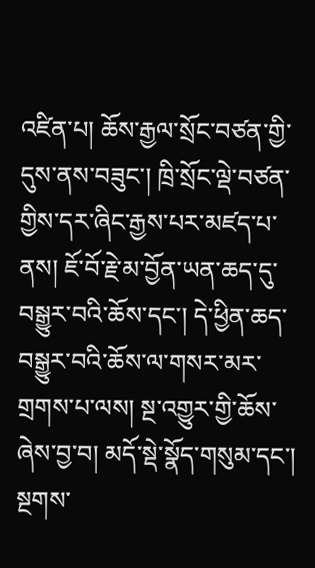འཛིན་པ། ཆོས་རྒྱལ་སྲོང་བཙན་གྱི་དུས་ནས་བཟུང་། ཁྲི་སྲོང་ལྡེ་བཙན་གྱིས་དར་ཞིང་རྒྱས་པར་མཛད་པ་ནས། ཇོ་བོ་རྗེ་མ་བྱོན་ཡན་ཆད་དུ་བསྒྱུར་བའི་ཆོས་དང་། དེ་ཕྱིན་ཆད་བསྒྱུར་བའི་ཆོས་ལ་གསར་མར་གྲགས་པ་ལས། སྔ་འགྱུར་གྱི་ཆོས་ཞེས་བྱ་བ། མདོ་སྡེ་སྣོད་གསུམ་དང་། སྔགས་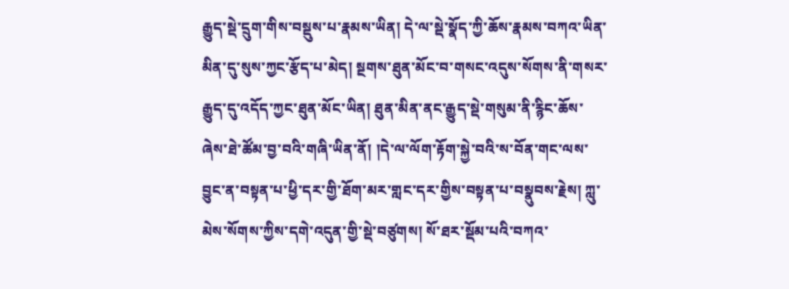རྒྱུད་སྡེ་དྲུག་གིས་བསྡུས་པ་རྣམས་ཡིན། དེ་ལ་སྡེ་སྣོད་ཀྱི་ཆོས་རྣམས་བཀའ་ཡིན་མིན་དུ་སུས་ཀྱང་རྩོད་པ་མེད། སྔགས་ཐུན་མོང་བ་གསང་འདུས་སོགས་ནི་གསར་རྒྱུད་དུ་འདོད་ཀྱང་ཐུན་མོང་ཡིན། ཐུན་མིན་ནང་རྒྱུད་སྡེ་གསུམ་ནི་རྙིང་ཆོས་ཞེས་ཐེ་ཚོམ་བྱ་བའི་གཞི་ཡིན་ནོ། །དེ་ལ་ལོག་རྟོག་སྐྱེ་བའི་ས་བོན་གང་ལས་བྱུང་ན་བསྟན་པ་ཕྱི་དར་གྱི་ཐོག་མར་གླང་དར་གྱིས་བསྟན་པ་བསྣུབས་རྗེས། ཀླུ་མེས་སོགས་ཀྱིས་དགེ་འདུན་གྱི་སྡེ་བཙུགས། སོ་ཐར་སྡོམ་པའི་བཀའ་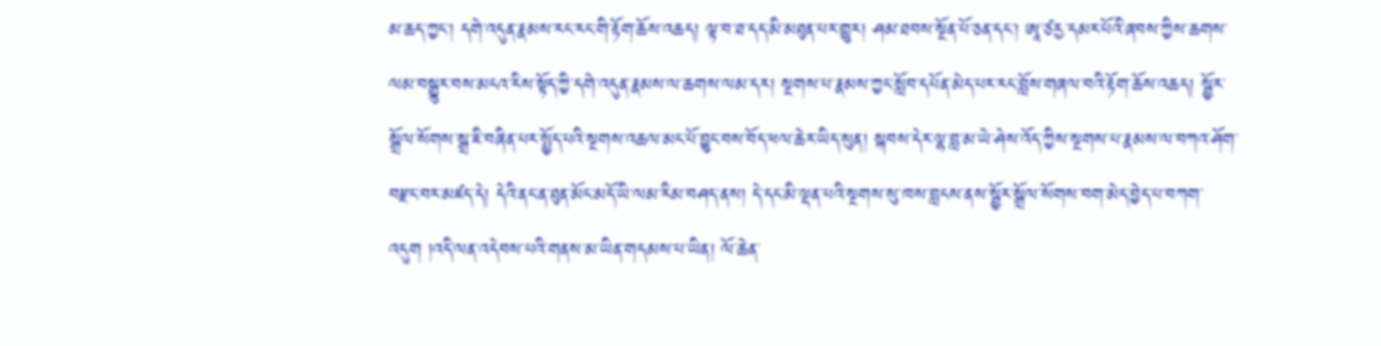མ་ཆད་ཀྱང་། དགེ་འདུན་རྣམས་རང་རང་གི་རྟོག་ཆོས་འཆད། ལྟ་བ་ཐ་དད་མི་མཐུན་པར་གྱུར། ཤམ་ཐབས་སྔོན་པོ་ཅན་དང་། ཨཱ་ཙརྱ་དམར་པོའི་ཞབས་ཀྱིས་ཆགས་ལམ་བསྒྱུར་བས་མངའ་རིས་སྟོད་ཀྱི་དགེ་འདུན་རྣམས་ལ་ཆགས་ལམ་དར། སྔགས་པ་རྣམས་ཀྱང་སློབ་དཔོན་མེད་པར་རང་བློས་གཞལ་བའི་རྟོག་ཆོས་འཆད། སྦྱོར་སྒྲོལ་སོགས་སྒྲ་ཇི་བཞིན་པར་སྤྱོད་པའི་སྔགས་འཆལ་མང་པོ་བྱུང་བས་བོད་ཕལ་ཆེར་ཡིད་སུན། སྐབས་དེར་ལྷ་བླ་མ་ཡེ་ཤེས་འོད་ཀྱིས་སྔགས་པ་རྣམས་ལ་བཀའ་ཤོག་བརྫང་བར་མཛད་དེ། དེའི་ནང་ན་ཐུན་མོང་མདོ་ཡི་ལམ་རིམ་བཤད་ནས། དེ་དང་མི་ལྡན་པའི་སྔགས་སུ་ཁས་བླངས་ནས་སྦྱོར་སྒྲོལ་སོགས་བག་མེད་བྱེད་པ་བཀག་འདུག །འདི་ལན་འདེབས་པའི་གནས་མ་ཡིན་གདམས་པ་ཡིན། ལོ་ཆེན་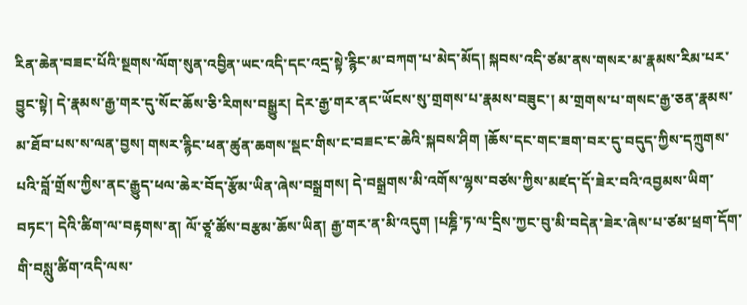རིན་ཆེན་བཟང་པོའི་སྔགས་ལོག་སུན་འབྱིན་ཡང་འདི་དང་འདྲ་སྟེ་རྙིང་མ་བཀག་པ་མེད་མོད། སྐབས་འདི་ཙམ་ནས་གསར་མ་རྣམས་རིམ་པར་བྱུང་སྟེ། དེ་རྣམས་རྒྱ་གར་དུ་སོང་ཆོས་ཅི་རིགས་བསྒྱུར། དེར་རྒྱ་གར་ནང་ཡོངས་སུ་གྲགས་པ་རྣམས་བཟུང་། མ་གྲགས་པ་གསང་རྒྱ་ཅན་རྣམས་མ་ཐོབ་པས་ས་ལན་བྱས། གསར་རྙིང་ཕན་ཚུན་ཆགས་སྡང་གིས་ང་བཟང་ང་ཆེའི་སྐབས་ཤིག །ཆོས་དང་གང་ཟག་བར་དུ་བདུད་ཀྱིས་དཀྲུགས་པའི་བློ་གྲོས་ཀྱིས་ནང་རྒྱུད་ཕལ་ཆེར་བོད་རྩོམ་ཡིན་ཞེས་བསྒྲགས། དེ་བསྒྲགས་མི་འགོས་ལྷས་བཙས་ཀྱིས་མཛད་དོ་ཟེར་བའི་འབྱམས་ཡིག་བཏང་། དེའི་ཚིག་ལ་བརྟགས་ན། ལོ་ཙཱ་ཚོས་བརྩམ་ཆོས་ཡིན། རྒྱ་གར་ན་མི་འདུག །པཎྜི་ཏ་ལ་དྲིས་ཀྱང་བུ་མི་བདེན་ཟེར་ཞེས་པ་ཙམ་ཕྲག་དོག་གི་བསླུ་ཚིག་འདི་ལས་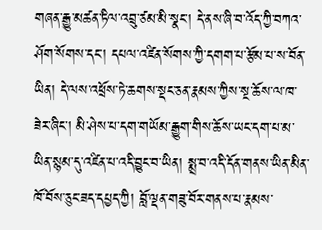གཞན་རྒྱུ་མཚན་ཏིལ་འབྲུ་ཙམ་མི་སྣང་། དེ་ནས་ཞི་བ་འོད་ཀྱི་བཀའ་ཤོག་སོགས་དང་། དཔལ་འཛིན་སོགས་ཀྱི་དགག་པ་རྩོམ་པ་ས་བོན་ཡིན། དེ་ལས་འཕྲོས་ཏེ་ཆགས་སྡང་ཅན་རྣམས་ཀྱིས་སྔ་ཆོས་ལ་ཁ་ཟེར་ཞིང་། མི་ཤེས་པ་དག་གཡོམ་རྒྱུག་གིས་ཆོས་ཡང་དག་པ་མ་ཡིན་སྙམ་དུ་འཛིན་པ་འདི་བྱུང་བ་ཡིན། སྨྲ་བ་འདི་དོན་གནས་ཡིན་མིན་ཁོ་བོས་ཅུང་ཟད་དཔྱད་ཀྱི། བློ་ལྡན་གཟུ་བོར་གནས་པ་རྣམས་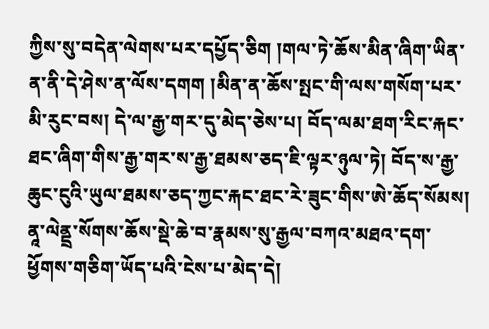ཀྱིས་སུ་བདེན་ལེགས་པར་དཔྱོད་ཅིག །གལ་ཏེ་ཆོས་མིན་ཞིག་ཡིན་ན་ནི་དེ་ཤེས་ན་ལོས་དགག །མིན་ན་ཆོས་སྤང་གི་ལས་གསོག་པར་མི་རུང་བས། དེ་ལ་རྒྱ་གར་དུ་མེད་ཅེས་པ། བོད་ལམ་ཐག་རིང་རྐང་ཐང་ཞིག་གིས་རྒྱ་གར་ས་རྒྱ་ཐམས་ཅད་ཇི་ལྟར་ཉུལ་ཏེ། བོད་ས་རྒྱ་ཆུང་ངུའི་ཡུལ་ཐམས་ཅད་ཀྱང་རྐང་ཐང་རེ་ཟུང་གིས་ཨེ་ཆོད་སོམས། ནཱ་ལེནྡྲ་སོགས་ཆོས་སྡེ་ཆེ་བ་རྣམས་སུ་རྒྱལ་བཀའ་མཐའ་དག་ཕྱོགས་གཅིག་ཡོད་པའི་ངེས་པ་མེད་དེ།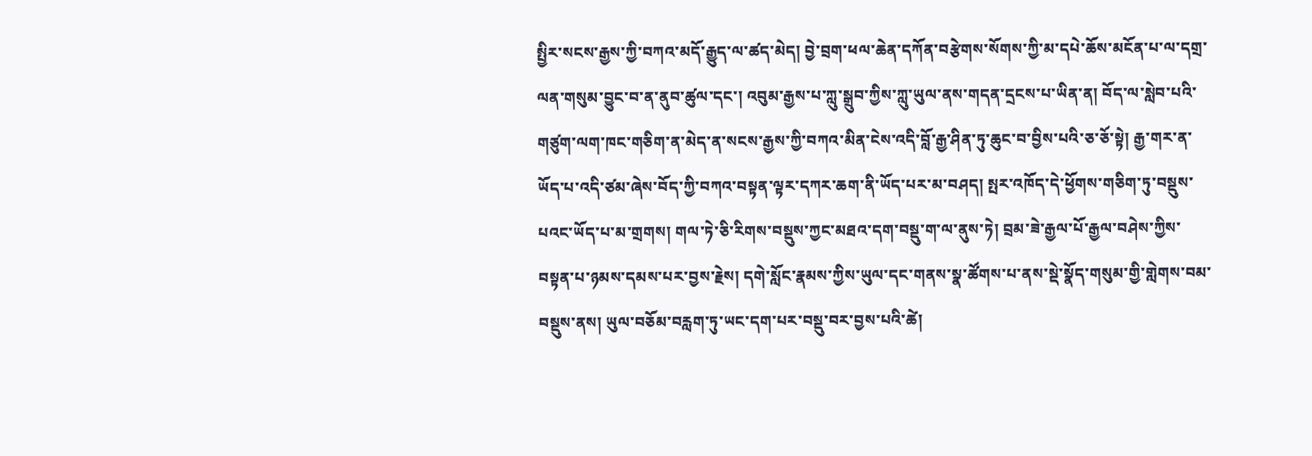སྤྱིར་སངས་རྒྱས་ཀྱི་བཀའ་མདོ་རྒྱུད་ལ་ཚད་མེད། བྱེ་བྲག་ཕལ་ཆེན་དཀོན་བརྩེགས་སོགས་ཀྱི་མ་དཔེ་ཆོས་མངོན་པ་ལ་དགྲ་ལན་གསུམ་བྱུང་བ་ན་ནུབ་ཚུལ་དང་། འབུམ་རྒྱས་པ་ཀླུ་སྒྲུབ་ཀྱིས་ཀླུ་ཡུལ་ནས་གདན་དྲངས་པ་ཡིན་ན། བོད་ལ་སླེབ་པའི་གཙུག་ལག་ཁང་གཅིག་ན་མེད་ན་སངས་རྒྱས་ཀྱི་བཀའ་མིན་ངེས་འདི་བློ་རྒྱ་ཤིན་ཏུ་ཆུང་བ་བྱིས་པའི་ཅ་ཅོ་སྟེ། རྒྱ་གར་ན་ཡོད་པ་འདི་ཙམ་ཞེས་བོད་ཀྱི་བཀའ་བསྟན་ལྟར་དཀར་ཆག་ནི་ཡོད་པར་མ་བཤད། སྤར་འཁོད་དེ་ཕྱོགས་གཅིག་ཏུ་བསྡུས་པའང་ཡོད་པ་མ་གྲགས། གལ་ཏེ་ཅི་རིགས་བསྡུས་ཀྱང་མཐའ་དག་བསྡུ་ག་ལ་ནུས་ཏེ། བྲམ་ཟེ་རྒྱལ་པོ་རྒྱལ་བཤེས་ཀྱིས་བསྟན་པ་ཉམས་དམས་པར་བྱས་རྗེས། དགེ་སློང་རྣམས་ཀྱིས་ཡུལ་དང་གནས་སྣ་ཚོགས་པ་ནས་སྡེ་སྣོད་གསུམ་གྱི་གླེགས་བམ་བསྡུས་ནས། ཡུལ་བཅོམ་བརླག་ཏུ་ཡང་དག་པར་བསྡུ་བར་བྱས་པའི་ཚེ།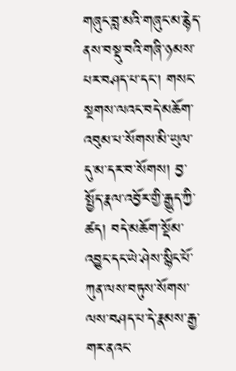གཞུང་བླ་མའི་གཞུང་མ་རྙེད་ནས་བསྡུ་བའི་གཞི་ཉམས་པར་བཤད་པ་དང་། གསང་སྔགས་ལའང་བདེ་མཆོག་འབུམ་པ་སོགས་མི་ཡུལ་དུ་མ་དར་བ་སོགས། བྱ་སྤྱོད་རྣལ་འབྱོར་གྱི་རྒྱུད་ཀྱི་ཚད། བདེ་མཆོག་སྡོམ་འབྱུང་དང་ཡེ་ཤེས་སྙིང་པོ་ཀུན་ལས་བཏུས་སོགས་ལས་བཤད་པ་དེ་རྣམས་རྒྱ་གར་ནའང་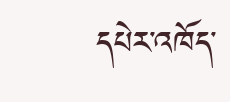དཔེར་འཁོད་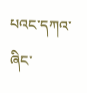པའང་དཀའ་ཞིང་